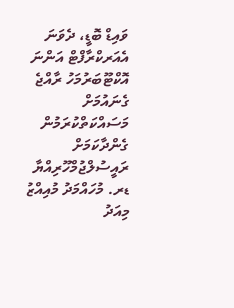ވައިޑް ބޮޑީ، ދެވަނަ އެއަރކްރާފްޓް އަންނަ އޮކްޓޫބަރުމަހު ރާއްޖެ ގެނައުމަށް މަސައްކަތްކުރަމުން ގެންދާކަމަށް ރައީސުލްޖުމްހޫރިއްޔާ ޑރ. މުހައްމަދު މުއިއްޒު މިއަދު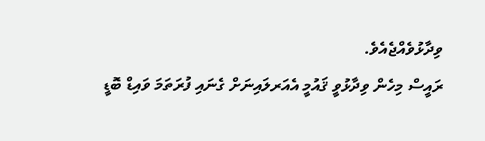ވިދާޅުވެއްޖެއެވެ.
ރައީސް މިހެން ވިދާޅުވީ ޤައުމީ އެއަރލައިނަށް ގެނައި ފުރަތަމަ ވައިޑް ބޮޑީ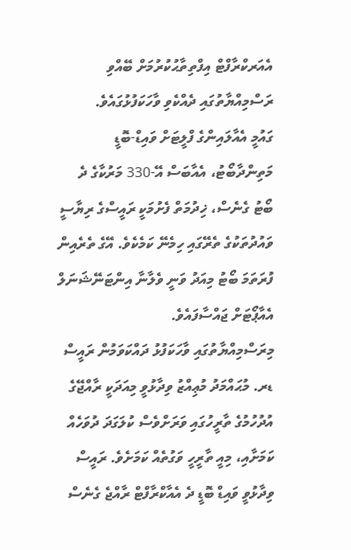އެއަރކްރާފްޓް އިފްތިތާޙުކުރުމަށް ބޭއްވި ރަސްމިއްޔާތުގައި ދެއްކެވި ވާހަކަފުޅުގައެވެ.
ގައުމީ އެއާލައިންގެ ފްލީޓަށް ވައިޑް-ބޮޑީ މަތިންދާބޯޓު، އެއާބަސް އޭ-330 މަރުކާގެ ދެ ބޯޓު ގެނެސް، ޚިދުމަތް ފެށުމަކީ ރައީސްގެ ރިޔާސީ ވައުދުތަކުގެ ތެރޭގައި ހިމެނޭ ކަމެކެވެ. އޭގެ ތެރެއިން ފުރަތަމަ ބޯޓު މިއަދު ވަނީ ވެލާނާ އިންޓަނޭޝަނަލް އެއާޕޯޓަށް ޖައްސާފައެވެ.
މިރަސްމިއްޔާތުގައި ވާހަކަފުޅު ދައްކަވަމުން ރައީސް ޑރ. މުޙައްމަދު މުޢިއްޒު ވިދާޅުވީ މިއަދަކީ ރާއްޖޭގެ އުދުހުމުގެ ތާރީހުގައި ވަރަށްވެސް ކުލަގަދަ ދުވަހެއް ކަމަށާއި، މިއީ ތާރީހީ ވަގުތެއް ކަމަށެވެ. ރައީސް ވިދާޅުވީ ވައިޑް ބޮޑީ ދެ އެއާކްރާފްޓް ރާއްޖެ ގެނެސް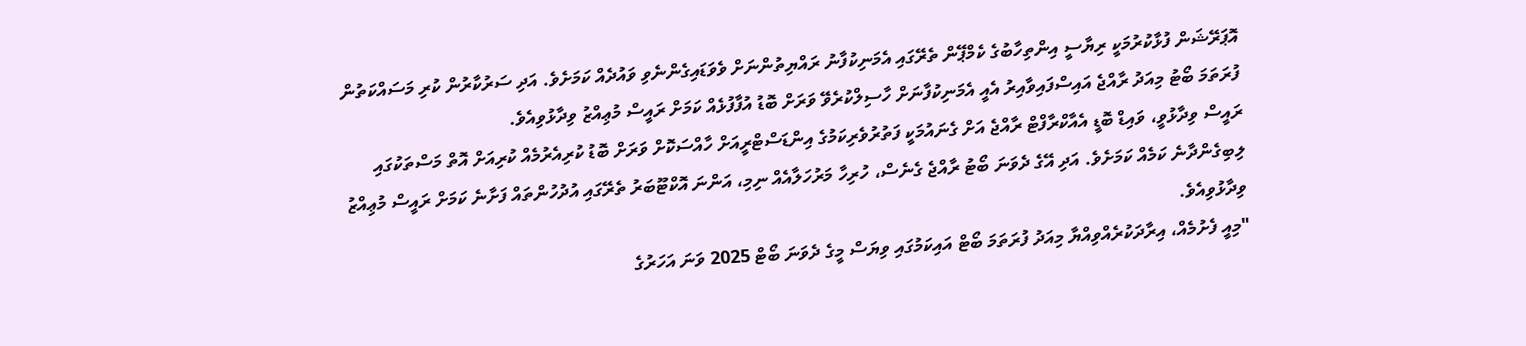އޮޕަރޭޝަން ފުޅާކުރުމަކީ ރިޔާސީ އިންތިހާބުގެ ކެމްޕޭން ތެރޭގައި އެމަނިކުފާނު ރައްޔިތުންނަށް ވެވަޑައިގެންނެވި ވައުދެއް ކަމަށެވެ. އަދި ސަރުކާރުން ކުރި މަސައްކަތުން ފުރަތަމަ ބޯޓު މިއަދު ރާއްޖެ އައިސްފައިވާއިރު އެއީ އެމަނިކުފާނަށް ހާސިލްކުރެވޭ ވަރަށް ބޮޑު އުފާފުޅެއް ކަމަށް ރައީސް މުޢިއްޒު ވިދާޅުވިއެވެ.
ރައީސް ވިދާޅުވީ، ވައިޑް ބޮޑީ އެއާކްރާފްޓް ރާއްޖެ އަށް ގެނައުމަކީ ފަތުރުވެރިކަމުގެ އިންޑަސްޓްރީއަށް ހާއްސަކޮށް ވަރަށް ބޮޑު ކުރިއެރުމެއް ކުރިއަށް އޮތް މަސްތަކުގައި ލިބިގެންދާނެ ކަމެއް ކަމަށެވެ. އަދި އޭގެ ދެވަނަ ބޯޓު ރާއްޖެ ގެނެސް، ހުރިހާ މަރުހަލާއެއް ނިމި، އަންނަ އޮކްޓޫބަރު ތެރޭގައި އުދުހުންތައް ފަށާނެ ކަމަށް ރައީސް މުޢިއްޒު ވިދާޅުވިއެވެ.
"މިއީ ފެށުމެއް، އިރާދަކުރެއްވިއްޔާ މިއަދު ފުރަތަމަ ބޯޓް އައިކަމުގައި ވިޔަސް މީގެ ދެވަނަ ބޯޓް 2025 ވަނަ އަހަރުގެ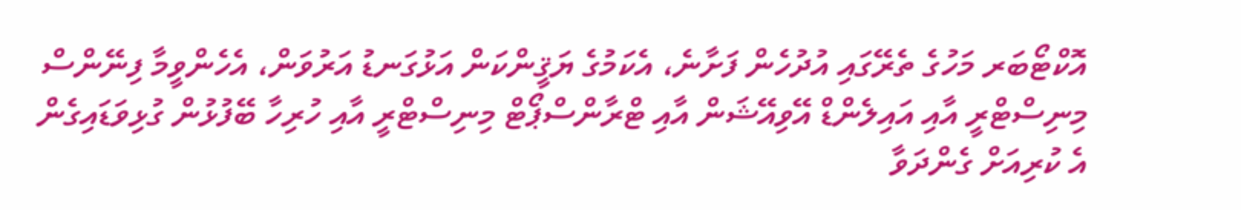އޮކްޓޯބަރ މަހުގެ ތެރޭގައި އުދުހެން ފަށާނެ، އެކަމުގެ ޔަޤީންކަން އަޅުގަނޑު އަރުވަން، އެހެންވީމާ ފިނޭންސް މިނިސްޓްރީ އާއި އައިލެންޑް އޭވިއޭޝަން އާއި ޓްރާންސްޕޯޓް މިނިސްޓްރީ އާއި ހުރިހާ ބޭފުޅުން ގުޅިވަޑައިގެން އެ ކުރިއަށް ގެންދަވާ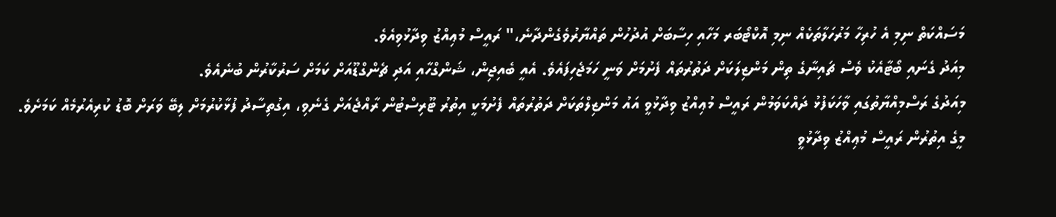މަސައްކަތް ނިމި އެ ހުރިހާ މަރުހަލާތަކެއް ނިމި އޮކްޓޯބަރ މަހާއި ހިސާބަށް އުދުހުން ތައްޔާރުވެގެންދާނެ،" ރައީސް މުޢިއްޒު ވިދާޅުވިއެވެ.
މިއަދު ގެނައި ބޯޓާއެކު ވެސް ޗައިނާގެ ތިން މަންޒިލަކަށް ދަތުރުތައް ފެށުމަށް ވަނީ ހަމަޖެހިފައެވެ. އެއީ ބެއިޖިން، ޝަންގްހާއި އަދި ޗެންގްޑޫއަށް ކަމަށް ސަރުކާރުން ބުނެއެވެ.
މިއަދުގެ ރަސްމިއްޔާތުގައި ވާހަކަފުޅު ދައްކަވަމުން ރައީސް މުޢިއްޒު ވިދާޅުވީ އައު މަންޒިލްތަކަށް ދަތުރުތައް ފެށުމަކީ އިތުރު ޓޫރިސްޓުން ރާއްޖެއަށް ގެނެވި، އިގުތިސާދު ފުޅާކުރުމަށް ލިބޭ ވަރަށް ބޮޑު ކުރިއެރުމެއް ކަމަށެވެ.
މީގެ އިތުރުން ރައީސް މުޢިއްޒު ވިދާޅުވީ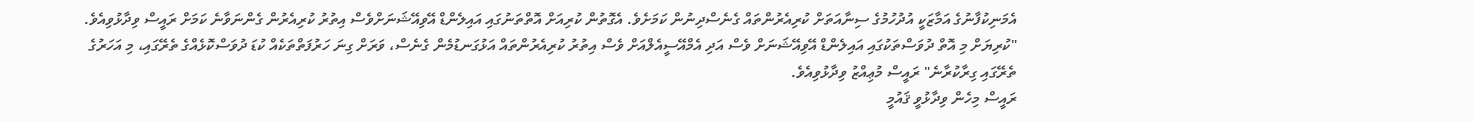އެމަނިކުފާނުގެ އަމާޒަކީ އުދުހުމުގެ ސިނާއަތަށް ކުރިއެރުންތައް ގެނެސްދިނުން ކަމަށެވެ. އެގޮތުން ކުރިއަށް އޮތްތަނުގައި އައިލެންޑް އޭވިއޭޝަނަށްވެސް އިތުރު ކުރިއެރުން ގެންނަވާނެ ކަމަށް ރައީސް ވިދާޅުވިއެވެ.
"ކުރިޔަށް މި އޮތް ދުވަސްތަކުގައި އައިލެންޑް އޭވިއޭޝަނަށް ވެސް އަދި އެމްއޭސީއެލްއަށް ވެސް އިތުރު ކުރިއެރުންތައް އަޅުގަނޑުމެން ގެނެސް، ވަރަށް ގިނަ ހަރުފަތްތަކެއް ކުޑަ ދުވަސްކޮޅެއްގެ ތެރޭގައި، މި އަހަރުގެ ތެރޭގައި ގިރާކުރާނެ" ރައީސް މުޢިއްޒު ވިދާޅުވިއެވެ.
ރައީސް މިހެން ވިދާޅުވީ ޤައުމީ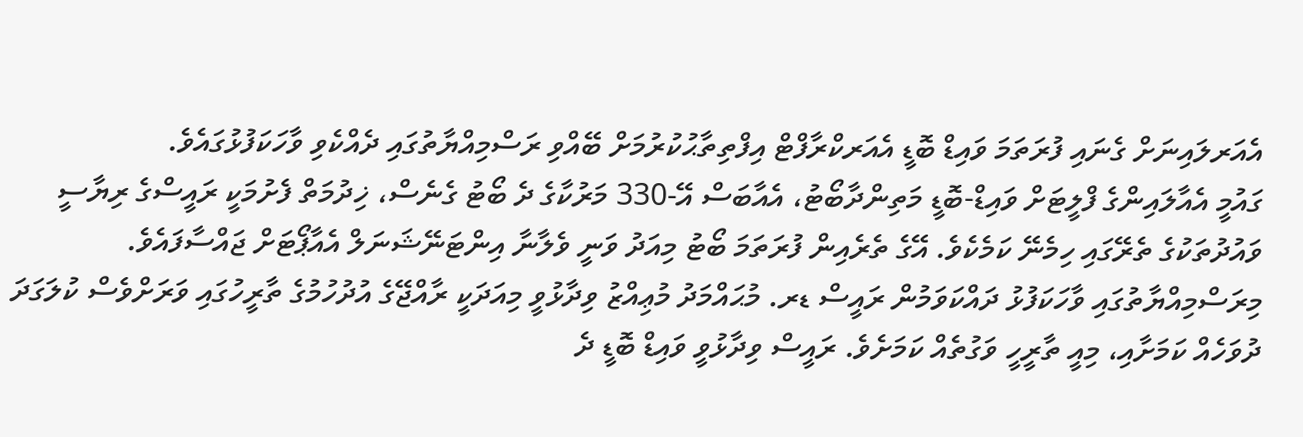އެއަރލައިނަށް ގެނައި ފުރަތަމަ ވައިޑް ބޮޑީ އެއަރކްރާފްޓް އިފްތިތާޙުކުރުމަށް ބޭއްވި ރަސްމިއްޔާތުގައި ދެއްކެވި ވާހަކަފުޅުގައެވެ.
ގައުމީ އެއާލައިންގެ ފްލީޓަށް ވައިޑް-ބޮޑީ މަތިންދާބޯޓު، އެއާބަސް އޭ-330 މަރުކާގެ ދެ ބޯޓު ގެނެސް، ޚިދުމަތް ފެށުމަކީ ރައީސްގެ ރިޔާސީ ވައުދުތަކުގެ ތެރޭގައި ހިމެނޭ ކަމެކެވެ. އޭގެ ތެރެއިން ފުރަތަމަ ބޯޓު މިއަދު ވަނީ ވެލާނާ އިންޓަނޭޝަނަލް އެއާޕޯޓަށް ޖައްސާފައެވެ.
މިރަސްމިއްޔާތުގައި ވާހަކަފުޅު ދައްކަވަމުން ރައީސް ޑރ. މުޙައްމަދު މުޢިއްޒު ވިދާޅުވީ މިއަދަކީ ރާއްޖޭގެ އުދުހުމުގެ ތާރީހުގައި ވަރަށްވެސް ކުލަގަދަ ދުވަހެއް ކަމަށާއި، މިއީ ތާރީހީ ވަގުތެއް ކަމަށެވެ. ރައީސް ވިދާޅުވީ ވައިޑް ބޮޑީ ދެ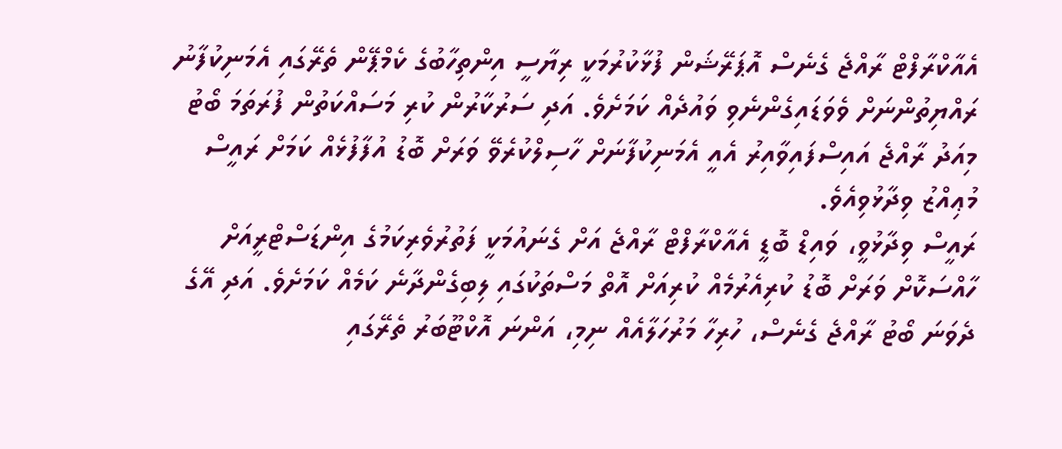އެއާކްރާފްޓް ރާއްޖެ ގެނެސް އޮޕަރޭޝަން ފުޅާކުރުމަކީ ރިޔާސީ އިންތިހާބުގެ ކެމްޕޭން ތެރޭގައި އެމަނިކުފާނު ރައްޔިތުންނަށް ވެވަޑައިގެންނެވި ވައުދެއް ކަމަށެވެ. އަދި ސަރުކާރުން ކުރި މަސައްކަތުން ފުރަތަމަ ބޯޓު މިއަދު ރާއްޖެ އައިސްފައިވާއިރު އެއީ އެމަނިކުފާނަށް ހާސިލްކުރެވޭ ވަރަށް ބޮޑު އުފާފުޅެއް ކަމަށް ރައީސް މުޢިއްޒު ވިދާޅުވިއެވެ.
ރައީސް ވިދާޅުވީ، ވައިޑް ބޮޑީ އެއާކްރާފްޓް ރާއްޖެ އަށް ގެނައުމަކީ ފަތުރުވެރިކަމުގެ އިންޑަސްޓްރީއަށް ހާއްސަކޮށް ވަރަށް ބޮޑު ކުރިއެރުމެއް ކުރިއަށް އޮތް މަސްތަކުގައި ލިބިގެންދާނެ ކަމެއް ކަމަށެވެ. އަދި އޭގެ ދެވަނަ ބޯޓު ރާއްޖެ ގެނެސް، ހުރިހާ މަރުހަލާއެއް ނިމި، އަންނަ އޮކްޓޫބަރު ތެރޭގައި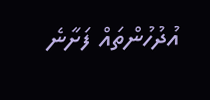އުދުހުންތައް ފަށާނެ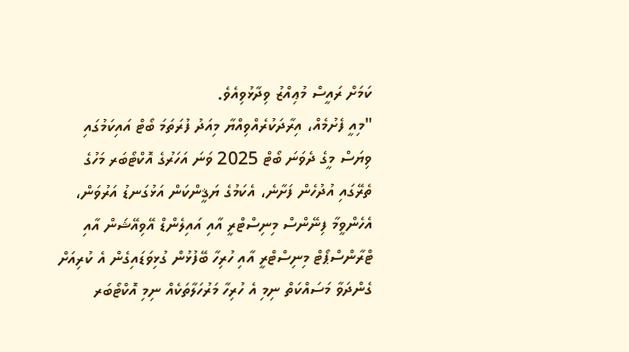ކަމަށް ރައީސް މުޢިއްޒު ވިދާޅުވިއެވެ.
"މިއީ ފެށުމެއް، އިރާދަކުރެއްވިއްޔާ މިއަދު ފުރަތަމަ ބޯޓް އައިކަމުގައި ވިޔަސް މީގެ ދެވަނަ ބޯޓް 2025 ވަނަ އަހަރުގެ އޮކްޓޯބަރ މަހުގެ ތެރޭގައި އުދުހެން ފަށާނެ، އެކަމުގެ ޔަޤީންކަން އަޅުގަނޑު އަރުވަން، އެހެންވީމާ ފިނޭންސް މިނިސްޓްރީ އާއި އައިލެންޑް އޭވިއޭޝަން އާއި ޓްރާންސްޕޯޓް މިނިސްޓްރީ އާއި ހުރިހާ ބޭފުޅުން ގުޅިވަޑައިގެން އެ ކުރިއަށް ގެންދަވާ މަސައްކަތް ނިމި އެ ހުރިހާ މަރުހަލާތަކެއް ނިމި އޮކްޓޯބަރ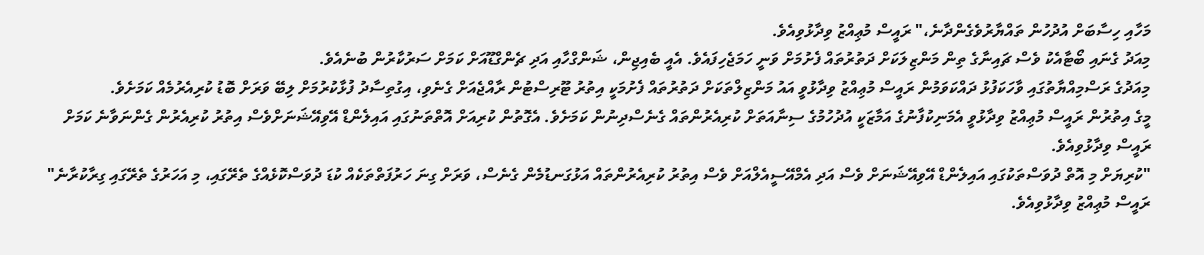މަހާއި ހިސާބަށް އުދުހުން ތައްޔާރުވެގެންދާނެ،" ރައީސް މުޢިއްޒު ވިދާޅުވިއެވެ.
މިއަދު ގެނައި ބޯޓާއެކު ވެސް ޗައިނާގެ ތިން މަންޒިލަކަށް ދަތުރުތައް ފެށުމަށް ވަނީ ހަމަޖެހިފައެވެ. އެއީ ބެއިޖިން، ޝަންގްހާއި އަދި ޗެންގްޑޫއަށް ކަމަށް ސަރުކާރުން ބުނެއެވެ.
މިއަދުގެ ރަސްމިއްޔާތުގައި ވާހަކަފުޅު ދައްކަވަމުން ރައީސް މުޢިއްޒު ވިދާޅުވީ އައު މަންޒިލްތަކަށް ދަތުރުތައް ފެށުމަކީ އިތުރު ޓޫރިސްޓުން ރާއްޖެއަށް ގެނެވި، އިގުތިސާދު ފުޅާކުރުމަށް ލިބޭ ވަރަށް ބޮޑު ކުރިއެރުމެއް ކަމަށެވެ.
މީގެ އިތުރުން ރައީސް މުޢިއްޒު ވިދާޅުވީ އެމަނިކުފާނުގެ އަމާޒަކީ އުދުހުމުގެ ސިނާއަތަށް ކުރިއެރުންތައް ގެނެސްދިނުން ކަމަށެވެ. އެގޮތުން ކުރިއަށް އޮތްތަނުގައި އައިލެންޑް އޭވިއޭޝަނަށްވެސް އިތުރު ކުރިއެރުން ގެންނަވާނެ ކަމަށް ރައީސް ވިދާޅުވިއެވެ.
"ކުރިޔަށް މި އޮތް ދުވަސްތަކުގައި އައިލެންޑް އޭވިއޭޝަނަށް ވެސް އަދި އެމްއޭސީއެލްއަށް ވެސް އިތުރު ކުރިއެރުންތައް އަޅުގަނޑުމެން ގެނެސް، ވަރަށް ގިނަ ހަރުފަތްތަކެއް ކުޑަ ދުވަސްކޮޅެއްގެ ތެރޭގައި، މި އަހަރުގެ ތެރޭގައި ގިރާކުރާނެ" ރައީސް މުޢިއްޒު ވިދާޅުވިއެވެ.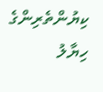ކިޔުންތެރިންގެ ހިޔާލު